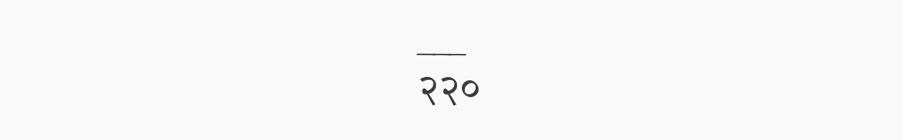___
२२०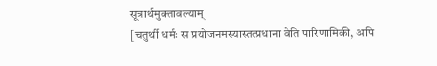सूत्रार्थमुक्तावल्याम्
[चतुर्थी धर्मः स प्रयोजनमस्यास्तत्प्रधाना वेति पारिणामिकी, अपि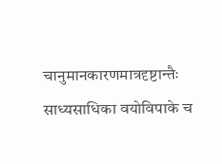चानुमानकारणमात्रदृष्टान्तैः साध्यसाधिका वयोविपाके च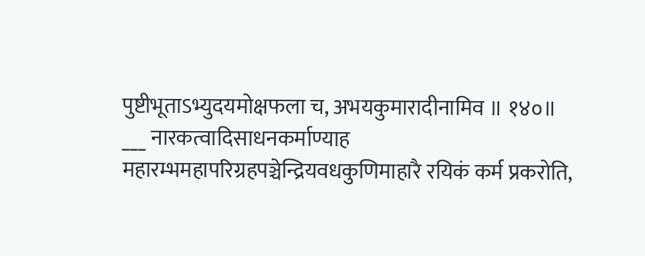पुष्टीभूताऽभ्युदयमोक्षफला च, अभयकुमारादीनामिव ॥ १४०॥ ___ नारकत्वादिसाधनकर्माण्याह
महारम्भमहापरिग्रहपञ्चेन्द्रियवधकुणिमाहारै रयिकं कर्म प्रकरोति,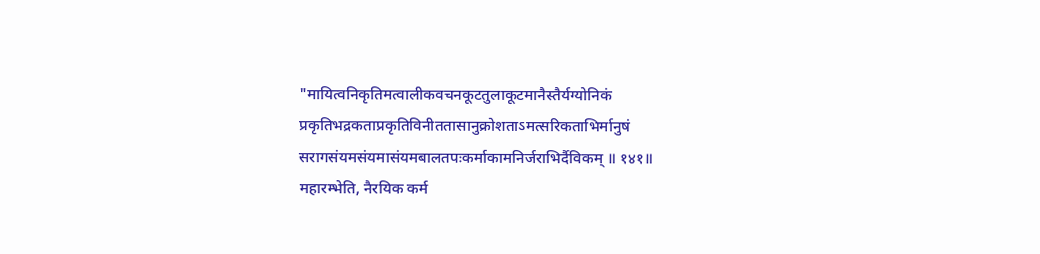"मायित्वनिकृतिमत्वालीकवचनकूटतुलाकूटमानैस्तैर्यग्योनिकं प्रकृतिभद्रकताप्रकृतिविनीततासानुक्रोशताऽमत्सरिकताभिर्मानुषं सरागसंयमसंयमासंयमबालतपःकर्माकामनिर्जराभिर्दैविकम् ॥ १४१॥
महारम्भेति, नैरयिक कर्म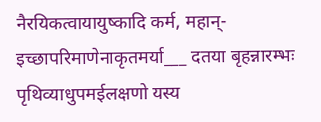नैरयिकत्वायायुष्कादि कर्म, महान्-इच्छापरिमाणेनाकृतमर्या___ दतया बृहन्नारम्भः पृथिव्याधुपमईलक्षणो यस्य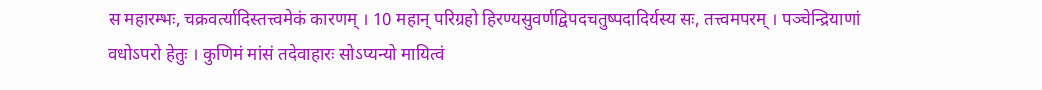स महारम्भः, चक्रवर्त्यादिस्तत्त्वमेकं कारणम् । 10 महान् परिग्रहो हिरण्यसुवर्णद्विपदचतुष्पदादिर्यस्य सः, तत्त्वमपरम् । पञ्चेन्द्रियाणां वधोऽपरो हेतुः । कुणिमं मांसं तदेवाहारः सोऽप्यन्यो मायित्वं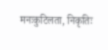मनःकुटिलता, निकृतिः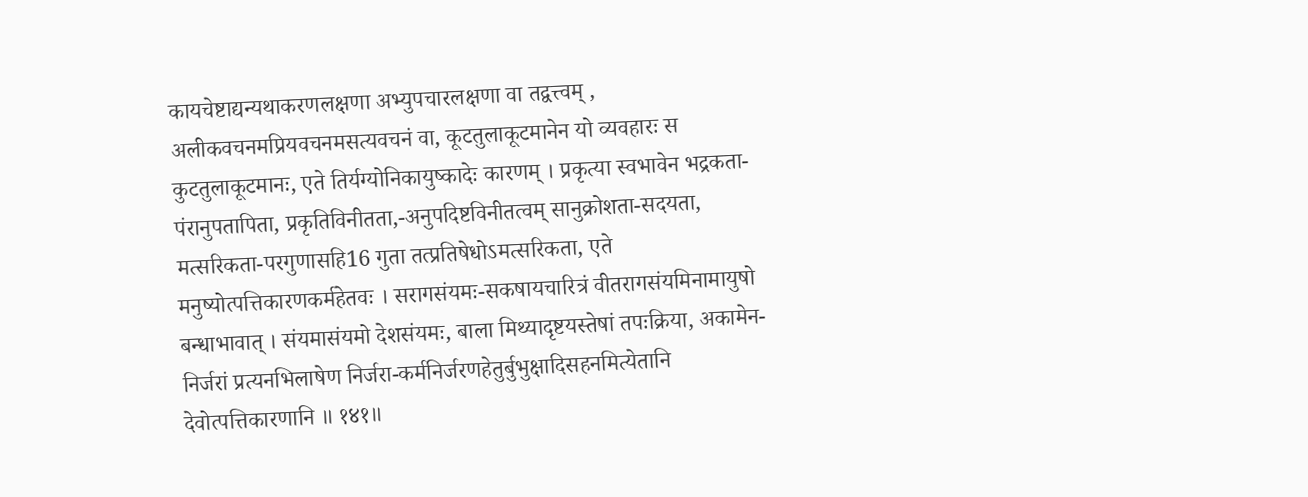कायचेष्टाद्यन्यथाकरणलक्षणा अभ्युपचारलक्षणा वा तद्वत्त्वम् , अलीकवचनमप्रियवचनमसत्यवचनं वा, कूटतुलाकूटमानेन यो व्यवहारः स कुटतुलाकूटमानः, एते तिर्यग्योनिकायुष्कादेः कारणम् । प्रकृत्या स्वभावेन भद्रकता-पंरानुपतापिता, प्रकृतिविनीतता,-अनुपदिष्टविनीतत्वम् सानुक्रोशता-सदयता, मत्सरिकता-परगुणासहि16 गुता तत्प्रतिषेधोऽमत्सरिकता, एते मनुष्योत्पत्तिकारणकर्महेतवः । सरागसंयमः-सकषायचारित्रं वीतरागसंयमिनामायुषो बन्धाभावात् । संयमासंयमो देशसंयमः, बाला मिथ्यादृष्टयस्तेषां तपःक्रिया, अकामेन-निर्जरां प्रत्यनभिलाषेण निर्जरा-कर्मनिर्जरणहेतुर्बुभुक्षादिसहनमित्येतानि देवोत्पत्तिकारणानि ॥ १४१॥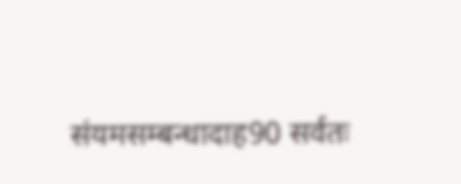संयमसम्बन्धादाह90 सर्वतः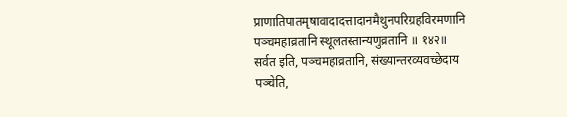प्राणातिपातमृषावादादत्तादानमैथुनपरिग्रहविरमणानि पञ्चमहाव्रतानि स्थूलतस्तान्यणुव्रतानि ॥ १४२॥
सर्वत इति, पञ्चमहाव्रतानि, संख्यान्तरव्यवच्छेदाय पञ्चेति,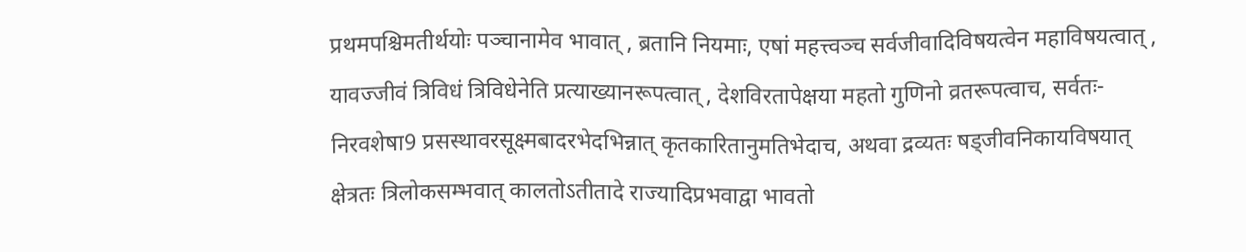प्रथमपश्चिमतीर्थयोः पञ्चानामेव भावात् , ब्रतानि नियमाः, एषां महत्त्वञ्च सर्वजीवादिविषयत्वेन महाविषयत्वात् , यावज्जीवं त्रिविधं त्रिविधेनेति प्रत्याख्यानरूपत्वात् , देशविरतापेक्षया महतो गुणिनो व्रतरूपत्वाच, सर्वतः-निरवशेषा9 प्रसस्थावरसूक्ष्मबादरभेदभिन्नात् कृतकारितानुमतिभेदाच, अथवा द्रव्यतः षड्जीवनिकायविषयात् क्षेत्रतः त्रिलोकसम्भवात् कालतोऽतीतादे राज्यादिप्रभवाद्वा भावतो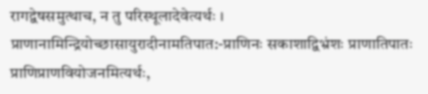रागद्वेषसमुत्थाच, न तु परिस्थूलादेवेत्यर्थः । प्राणानामिन्द्रियोच्छासायुरादीनामतिपात:-प्राणिनः सकाशाद्विभ्रंशः प्राणातिपातः प्राणिप्राणवियोजनमित्यर्थः,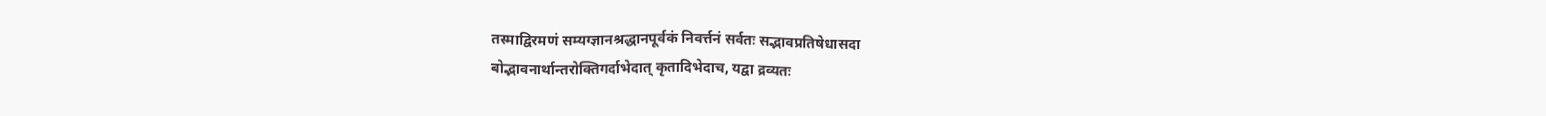तस्माद्विरमणं सम्यग्ज्ञानश्रद्धानपूर्वकं निवर्त्तनं सर्वतः सद्भावप्रतिषेधासदा
बोद्भावनार्थान्तरोक्तिगर्दाभेदात् कृतादिभेदाच, यद्वा द्रव्यतः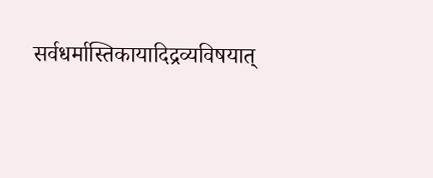सर्वधर्मास्तिकायादिद्रव्यविषयात्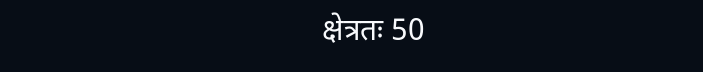क्षेत्रतः 50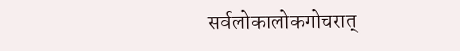सर्वलोकालोकगोचरात्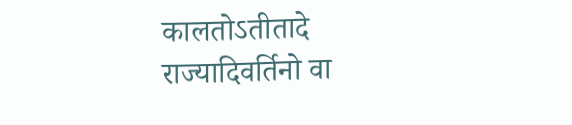कालतोऽतीतादे राज्यादिवर्तिनो वा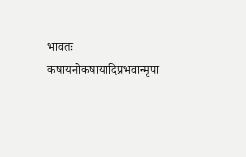भावतः कषायनोकषायादिप्रभवान्मृपा